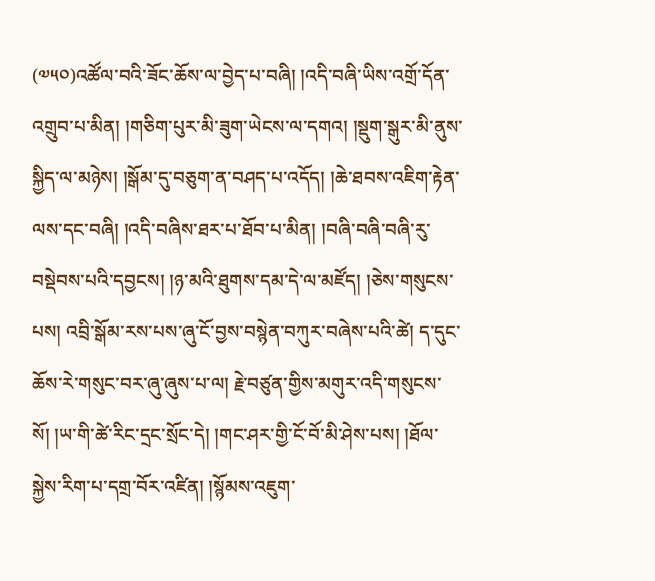(༧༥༠)འཚོལ་བའི་ཟོང་ཆོས་ལ་བྱེད་པ་བཞི། །འདི་བཞི་ཡིས་འགྲོ་དོན་འགྲུབ་པ་མིན། །གཅིག་པུར་མི་ཟུག་ཡེངས་ལ་དགའ། །སྡུག་སྒུར་མི་ནུས་སྐྱིད་ལ་མཉེས། །སྒོམ་དུ་བཅུག་ན་བཤད་པ་འདོད། །ཆེ་ཐབས་འཇིག་རྟེན་ལས་དང་བཞི། །འདི་བཞིས་ཐར་པ་ཐོབ་པ་མིན། །བཞི་བཞི་བཞི་རུ་བསྡེབས་པའི་དབྱངས། །ཉ་མའི་ཐུགས་དམ་དེ་ལ་མཛོད། །ཅེས་གསུངས་པས། འབྲི་སྒོམ་རས་པས་ཞུ་ངོ་བྱས་བསྙེན་བཀུར་བཞེས་པའི་ཚེ། ད་དུང་ཆོས་རེ་གསུང་བར་ཞུ་ཞུས་པ་ལ། རྗེ་བཙུན་གྱིས་མགུར་འདི་གསུངས་སོ། །ཡ་གི་ཚེ་རིང་དྲང་སྲོང་དེ། །གང་ཤར་གྱི་ངོ་བོ་མི་ཤེས་པས། །ཐོལ་སྐྱེས་རིག་པ་དགྲ་བོར་འཛིན། །སྙོམས་འཇུག་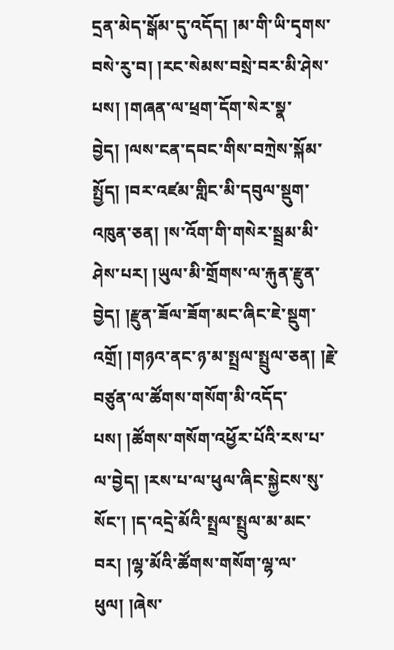དྲན་མེད་སྒོམ་དུ་འདོད། །མ་གི་ཡི་དྭགས་བསེ་རུ་བ། །རང་སེམས་བསྲེ་བར་མི་ཤེས་པས། །གཞན་ལ་ཕྲག་དོག་སེར་སྣ་བྱེད། །ལས་ངན་དབང་གིས་བཀྲེས་སྐོམ་སྤྱོད། །བར་འཛམ་གླིང་མི་དབུལ་སྡུག་འཁུན་ཅན། །ས་འོག་གི་གསེར་སྦྲམ་མི་ཤེས་པར། །ཡུལ་མི་གྲོགས་ལ་རྐུན་རྫུན་བྱེད། །རྫུན་ཟོལ་ཟོག་མང་ཞིང་ཇེ་སྡུག་འགྲོ། །གཉའ་ནང་ཉ་མ་སྤྲལ་སྤྲུལ་ཅན། །རྗེ་བཙུན་ལ་ཚོགས་གསོག་མི་འདོད་པས། །ཚོགས་གསོག་འཕྱོར་པོའི་རས་པ་ལ་བྱེད། །རས་པ་ལ་ཕུལ་ཞིང་སྐྱེངས་སུ་སོང་། །ད་འདྲེ་མོའི་སྤྲལ་སྤྲུལ་མ་མང་བར། །ལྷ་མོའི་ཚོགས་གསོག་ལྷ་ལ་ཕུལ། །ཞེས་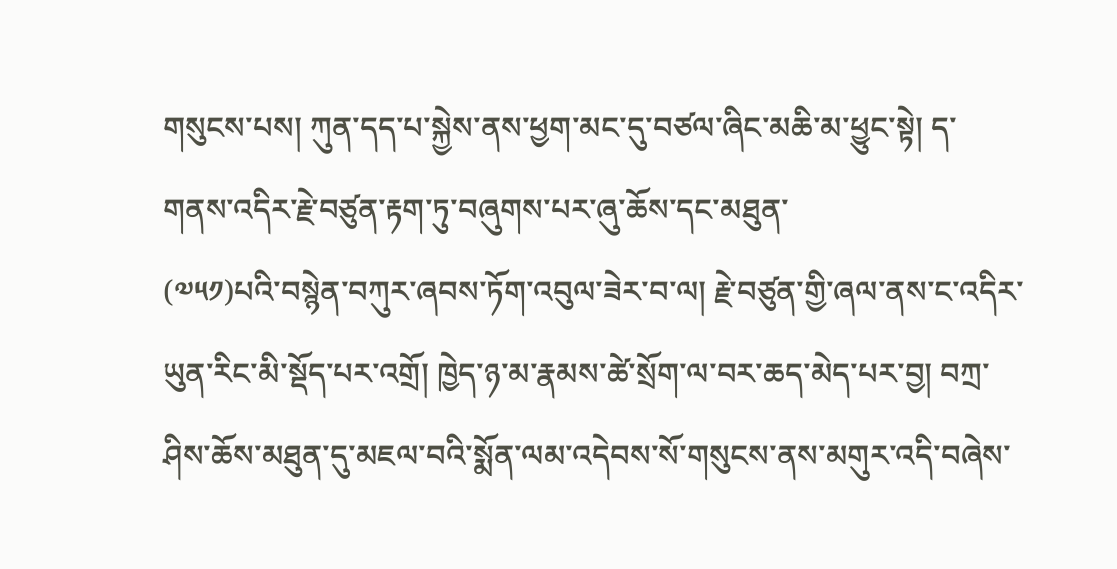གསུངས་པས། ཀུན་དད་པ་སྐྱེས་ནས་ཕྱག་མང་དུ་བཙལ་ཞིང་མཆི་མ་ཕྱུང་སྟེ། ད་གནས་འདིར་རྗེ་བཙུན་རྟག་ཏུ་བཞུགས་པར་ཞུ་ཆོས་དང་མཐུན་
(༧༥༡)པའི་བསྙེན་བཀུར་ཞབས་ཏོག་འབུལ་ཟེར་བ་ལ། རྗེ་བཙུན་གྱི་ཞལ་ནས་ང་འདིར་ཡུན་རིང་མི་སྡོད་པར་འགྲོ། ཁྱེད་ཉ་མ་རྣམས་ཚེ་སྲོག་ལ་བར་ཆད་མེད་པར་བྱ། བཀྲ་ཤིས་ཆོས་མཐུན་དུ་མཇལ་བའི་སྨོན་ལམ་འདེབས་སོ་གསུངས་ནས་མགུར་འདི་བཞེས་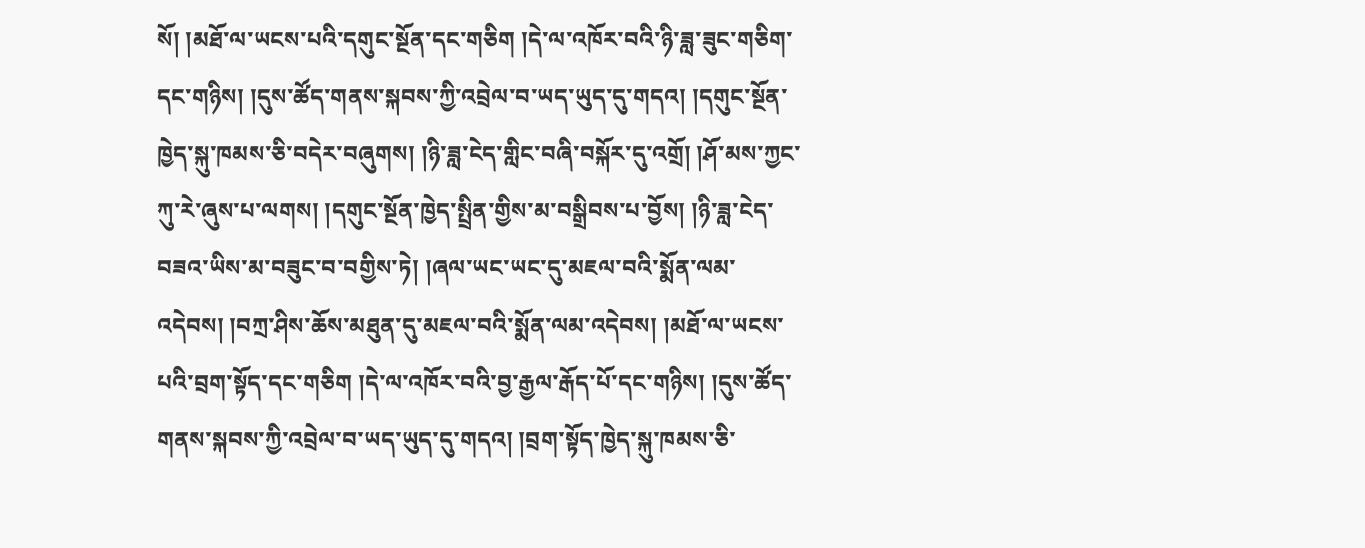སོ། །མཐོ་ལ་ཡངས་པའི་དགུང་སྔོན་དང་གཅིག །དེ་ལ་འཁོར་བའི་ཉི་ཟླ་ཟུང་གཅིག་དང་གཉིས། །དུས་ཚོད་གནས་སྐབས་ཀྱི་འབྲེལ་བ་ཡད་ཡུད་དུ་གདའ། །དགུང་སྔོན་ཁྱེད་སྐུ་ཁམས་ཅི་བདེར་བཞུགས། །ཉི་ཟླ་ངེད་གླིང་བཞི་བསྐོར་དུ་འགྲོ། །ཤོ་མས་ཀྱང་ཀུ་རེ་ཞུས་པ་ལགས། །དགུང་སྔོན་ཁྱེད་སྤྲིན་གྱིས་མ་བསྒྲིབས་པ་བྱོས། །ཉི་ཟླ་ངེད་བཟའ་ཡིས་མ་བཟུང་བ་བགྱིས་ཏེ། །ཞལ་ཡང་ཡང་དུ་མཇལ་བའི་སྨོན་ལམ་འདེབས། །བཀྲ་ཤིས་ཆོས་མཐུན་དུ་མཇལ་བའི་སྨོན་ལམ་འདེབས། །མཐོ་ལ་ཡངས་པའི་བྲག་སྟོད་དང་གཅིག །དེ་ལ་འཁོར་བའི་བྱ་རྒྱལ་རྒོད་པོ་དང་གཉིས། །དུས་ཚོད་གནས་སྐབས་ཀྱི་འབྲེལ་བ་ཡད་ཡུད་དུ་གདའ། །བྲག་སྟོད་ཁྱེད་སྐུ་ཁམས་ཅི་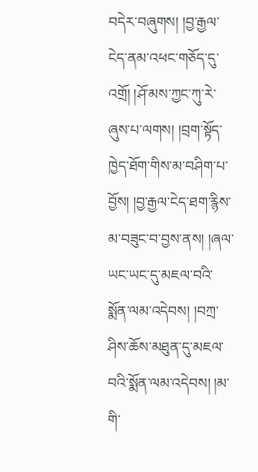བདེར་བཞུགས། །བྱ་རྒྱལ་ངེད་ནམ་འཕང་གཅོད་དུ་འགྲོ། །ཤོ་མས་ཀྱང་ཀུ་རེ་ཞུས་པ་ལགས། །བྲག་སྟོད་ཁྱེད་ཐོག་གིས་མ་བཤིག་པ་བྱོས། །བྱ་རྒྱལ་ངེད་ཐག་རྙིས་མ་བཟུང་བ་བྱས་ནས། །ཞལ་ཡང་ཡང་དུ་མཇལ་བའི་སྨོན་ལམ་འདེབས། །བཀྲ་ཤིས་ཆོས་མཐུན་དུ་མཇལ་བའི་སྨོན་ལམ་འདེབས། །མ་གི་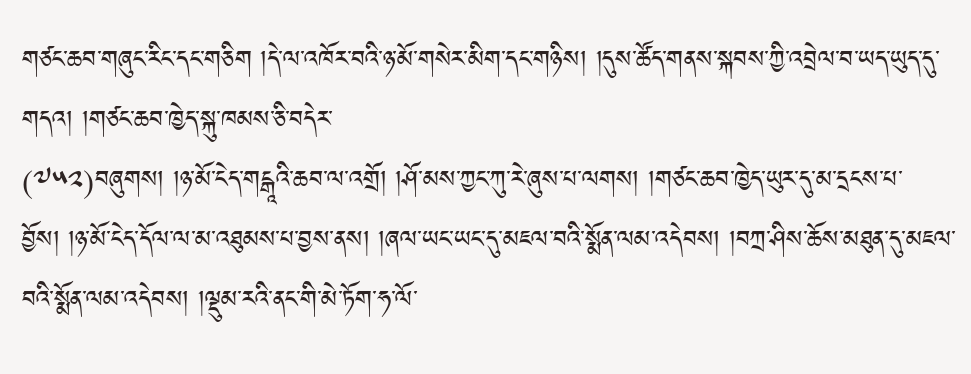གཙང་ཆབ་གཞུང་རིང་དང་གཅིག །དེ་ལ་འཁོར་བའི་ཉ་མོ་གསེར་མིག་དང་གཉིས། །དུས་ཚོད་གནས་སྐབས་ཀྱི་འབྲེལ་བ་ཡད་ཡུད་དུ་གདའ། །གཙང་ཆབ་ཁྱེད་སྐུ་ཁམས་ཅི་བདེར་
(༧༥༢)བཞུགས། །ཉ་མོ་ངེད་གངྒཱའི་ཆབ་ལ་འགྲོ། །ཤོ་མས་ཀྱང་ཀུ་རེ་ཞུས་པ་ལགས། །གཙང་ཆབ་ཁྱེད་ཡུར་དུ་མ་དྲངས་པ་བྱོས། །ཉ་མོ་ངེད་དོལ་ལ་མ་འཐུམས་པ་བྱས་ནས། །ཞལ་ཡང་ཡང་དུ་མཇལ་བའི་སྨོན་ལམ་འདེབས། །བཀྲ་ཤིས་ཆོས་མཐུན་དུ་མཇལ་བའི་སྨོན་ལམ་འདེབས། །ལྡུམ་རའི་ནང་གི་མེ་ཏོག་ཧ་ལོ་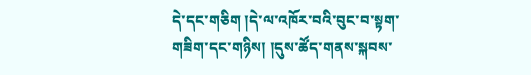དེ་དང་གཅིག །དེ་ལ་འཁོར་བའི་བུང་བ་སྟག་གཟིག་དང་གཉིས། །དུས་ཚོད་གནས་སྐབས་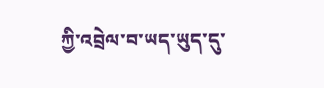ཀྱི་འབྲེལ་བ་ཡད་ཡུད་དུ་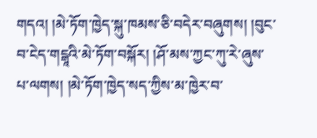གདའ། །མེ་ཏོག་ཁྱེད་སྐུ་ཁམས་ཅི་བདེར་བཞུགས། །བུང་བ་ངེད་གངྒཱའི་མེ་ཏོག་བསྐོར། །ཤོ་མས་ཀྱང་ཀུ་རེ་ཞུས་པ་ལགས། །མེ་ཏོག་ཁྱེད་སད་ཀྱིས་མ་ཁྱེར་བ་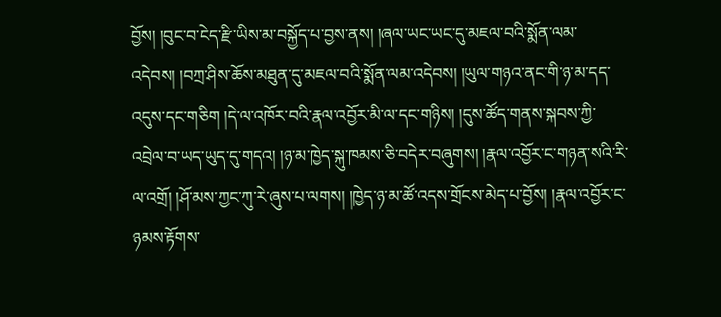བྱོས། །བུང་བ་ངེད་རྫི་ཡིས་མ་བསྐྱོད་པ་བྱས་ནས། །ཞལ་ཡང་ཡང་དུ་མཇལ་བའི་སྨོན་ལམ་འདེབས། །བཀྲ་ཤིས་ཆོས་མཐུན་དུ་མཇལ་བའི་སྨོན་ལམ་འདེབས། །ཡུལ་གཉའ་ནང་གི་ཉ་མ་དད་འདུས་དང་གཅིག །དེ་ལ་འཁོར་བའི་རྣལ་འབྱོར་མི་ལ་དང་གཉིས། །དུས་ཚོད་གནས་སྐབས་ཀྱི་འབྲེལ་བ་ཡད་ཡུད་དུ་གདའ། །ཉ་མ་ཁྱེད་སྐུ་ཁམས་ཅི་བདེར་བཞུགས། །རྣལ་འབྱོར་ང་གཉན་སའི་རི་ལ་འགྲོ། །ཤོ་མས་ཀྱང་ཀུ་རེ་ཞུས་པ་ལགས། །ཁྱེད་ཉ་མ་ཚོ་འདས་གྲོངས་མེད་པ་བྱོས། །རྣལ་འབྱོར་ང་ཉམས་རྟོགས་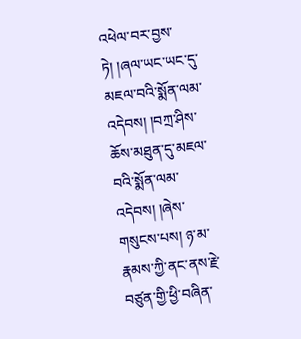འཕེལ་བར་བྱས་ཏེ། །ཞལ་ཡང་ཡང་དུ་མཇལ་བའི་སྨོན་ལམ་འདེབས། །བཀྲ་ཤིས་ཆོས་མཐུན་དུ་མཇལ་བའི་སྨོན་ལམ་འདེབས། །ཞེས་གསུངས་པས། ཉ་མ་རྣམས་ཀྱི་ནང་ནས་རྗེ་བཙུན་གྱི་ཕྱི་བཞིན་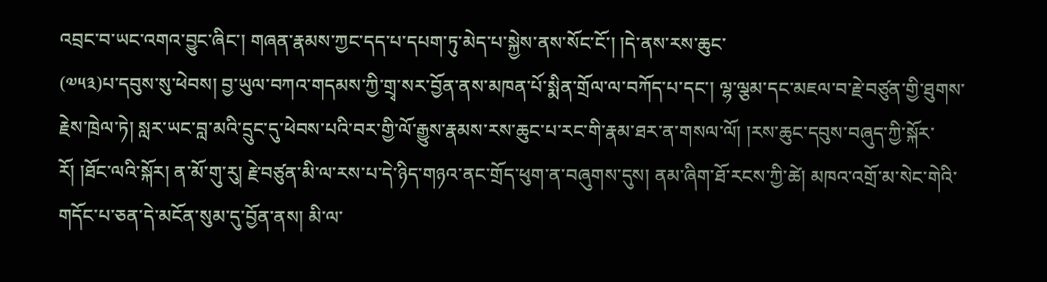འབྲང་བ་ཡང་འགའ་བྱུང་ཞིང་། གཞན་རྣམས་ཀྱང་དད་པ་དཔག་ཏུ་མེད་པ་སྐྱེས་ནས་སོང་ངོ་། །དེ་ནས་རས་ཆུང་
(༧༥༣)པ་དབུས་སུ་ཕེབས། བྱ་ཡུལ་བཀའ་གདམས་ཀྱི་གྲྭ་སར་བྱོན་ནས་མཁན་པོ་སྨིན་གྲོལ་ལ་བཀོད་པ་དང་། ལྷ་ལྕམ་དང་མཇལ་བ་རྗེ་བཙུན་གྱི་ཐུགས་རྗེས་ཁྲེལ་ཏེ། སླར་ཡང་བླ་མའི་དྲུང་དུ་ཕེབས་པའི་བར་གྱི་ལོ་རྒྱུས་རྣམས་རས་ཆུང་པ་རང་གི་རྣམ་ཐར་ན་གསལ་ལོ། །རས་ཆུང་དབུས་བཞུད་ཀྱི་སྐོར་རོ། །ཐོང་ལའི་སྐོར། ན་མོ་གུ་རུ། རྗེ་བཙུན་མི་ལ་རས་པ་དེ་ཉིད་གཉའ་ནང་གྲོད་ཕུག་ན་བཞུགས་དུས། ནམ་ཞིག་ཐོ་རངས་ཀྱི་ཚེ། མཁའ་འགྲོ་མ་སེང་གེའི་གདོང་པ་ཅན་དེ་མངོན་སུམ་དུ་བྱོན་ནས། མི་ལ་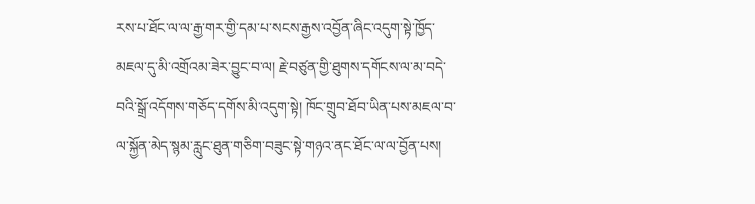རས་པ་ཐོང་ལ་ལ་རྒྱ་གར་གྱི་དམ་པ་སངས་རྒྱས་འབྱོན་ཞིང་འདུག་སྟེ་ཁྱོད་མཇལ་དུ་མི་འགྲོའམ་ཟེར་བྱུང་བ་ལ། རྗེ་བཙུན་གྱི་ཐུགས་དགོངས་ལ་མ་བདེ་བའི་སྒྲོ་འདོགས་གཅོད་དགོས་མི་འདུག་སྟེ། ཁོང་གྲུབ་ཐོབ་ཡིན་པས་མཇལ་བ་ལ་སྐྱོན་མེད་སྙམ་རླུང་ཐུན་གཅིག་བཟུང་སྟེ་གཉའ་ནང་ཐོང་ལ་ལ་བྱོན་པས།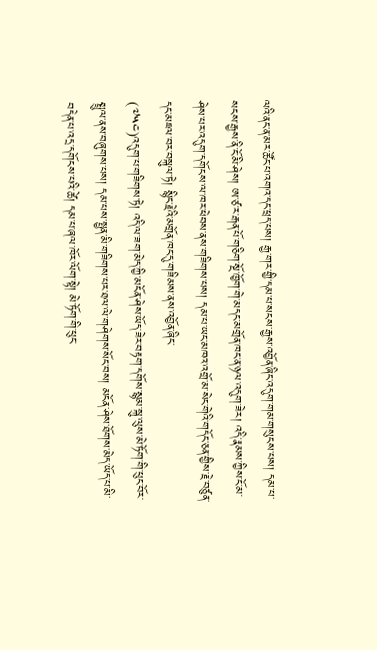ལའི་ནང་ན་མར་ཚོང་པ་འགའ་དང་ཕྲད་པས། རྒྱ་གར་གྱི་དམ་པ་སངས་རྒྱས་འབྱོན་ཞིང་འདུག་གམ་གསུངས་པས། དམ་པ་སངས་རྒྱས་ནི་ངོ་མི་ཤེས། ཨ་ཙ་ར་རྒན་པོ་གཅིག་སྔོ་ཁྱོག་གེ་མདང་མགྲོན་ཁང་ན་ཉལ་འདུག་ཟེར། འདི་རྣམས་ཀྱིས་ངོ་མ་ཤེས་པར་འདུག་དགོངས་ལ་ཁར་ཕེབས་ནས་གཟིགས་པས། དམ་པ་ཡང་མཁའ་འགྲོ་མ་སེང་གེའི་གདོང་ཅན་གྱིས་རྗེ་བཙུན་དང་མཇལ་བར་བསྐུལ་ཏེ། སྙིང་རྗེའི་མགྲོན་ཁང་དུ་གཟིམས་ནས་འབྱོན་ཞིང་
(༧༥༤)འདུག་པ་གཟིགས་ཏེ། འདི་ལ་ཟག་མེད་ཀྱི་མངོན་ཤེས་ཡོད་ཟེར་བརྟག་དགོས་སྙམ་སྐུ་ལུས་མེ་ཏོག་གི་ཕུང་བོར་སྤྲུལ་ནས་བཞུགས་པས། དམ་པས་སྤྱན་མི་གཟིགས་པར་ཐལ་ལེ་གཤེགས་སོང་བས། མངོན་ཤེས་ཐོགས་མེད་ཡོད་པ་མི་བདེན་པ་འདྲ་དགོངས་པའི་ཚེ། དམ་པ་ཞལ་ཁོར་ལོག་སྟེ། མེ་ཏོག་གི་ཕུང་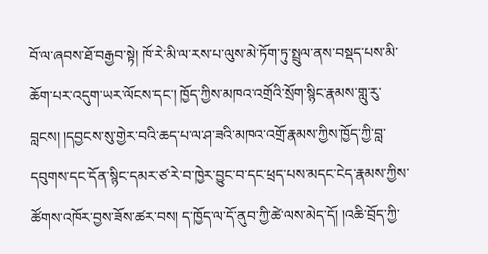བོ་ལ་ཞབས་ཐོ་བརྒྱབ་སྟེ། ཁོ་རེ་མི་ལ་རས་པ་ལུས་མེ་ཏོག་ཏུ་སྤྲུལ་ནས་བསྡད་པས་མི་ཆོག་པར་འདུག་ཡར་ལོངས་དང་། ཁྱོད་ཀྱིས་མཁའ་འགྲོའི་སྲོག་སྙིང་རྣམས་གླུ་རུ་བླངས། །དབྱངས་སུ་གྱེར་བའི་ཆད་པ་ལ་ཤ་ཟའི་མཁའ་འགྲོ་རྣམས་ཀྱིས་ཁྱོད་ཀྱི་བླ་དབུགས་དང་དོན་སྙིང་དམར་ཙ་རེ་བ་ཁྱེར་བྱུང་བ་དང་ཕྲད་པས་མདང་ངེད་རྣམས་ཀྱིས་ཚོགས་འཁོར་བྱས་ཟོས་ཚར་བས། ད་ཁྱོད་ལ་དོ་ནུབ་ཀྱི་ཚེ་ལས་མེད་དོ། །འཆི་བྲོད་ཀྱི་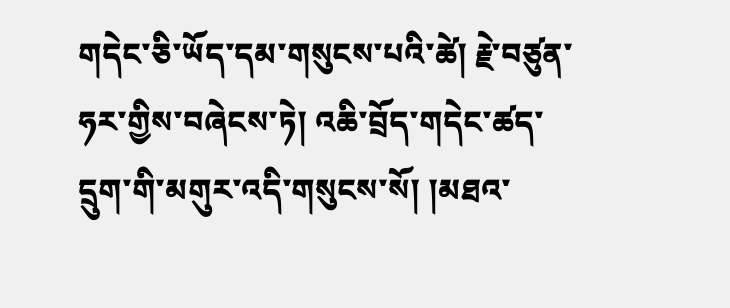གདེང་ཅི་ཡོད་དམ་གསུངས་པའི་ཚེ། རྗེ་བཙུན་ཧར་གྱིས་བཞེངས་ཏེ། འཆི་བྲོད་གདེང་ཚད་དྲུག་གི་མགུར་འདི་གསུངས་སོ། །མཐའ་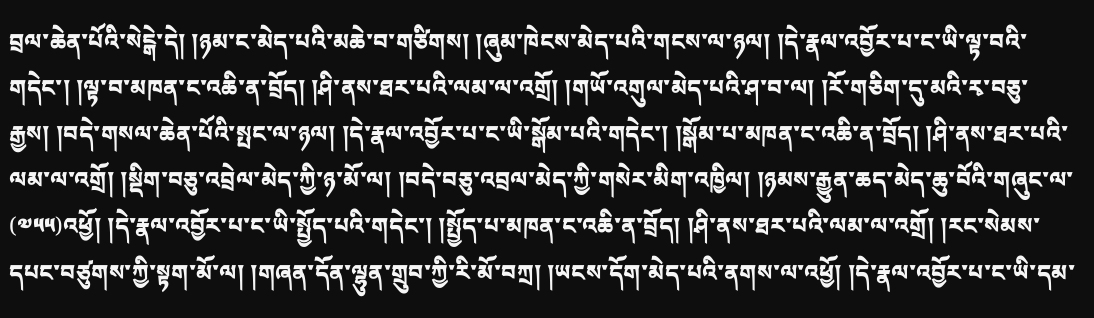བྲལ་ཆེན་པོའི་སེངྒེ་དེ། །ཉམ་ང་མེད་པའི་མཆེ་བ་གཙིགས། །ཞུམ་ཁེངས་མེད་པའི་གངས་ལ་ཉལ། །དེ་རྣལ་འབྱོར་པ་ང་ཡི་ལྟ་བའི་གདེང་། །ལྟ་བ་མཁན་ང་འཆི་ན་བྲོད། །ཤི་ནས་ཐར་པའི་ལམ་ལ་འགྲོ། །གཡོ་འགུལ་མེད་པའི་ཤ་བ་ལ། །རོ་གཅིག་དུ་མའི་རྭ་བཅུ་རྒྱས། །བདེ་གསལ་ཆེན་པོའི་སྤང་ལ་ཉལ། །དེ་རྣལ་འབྱོར་པ་ང་ཡི་སྒོམ་པའི་གདེང་། །སྒོམ་པ་མཁན་ང་འཆི་ན་བྲོད། །ཤི་ནས་ཐར་པའི་ལམ་ལ་འགྲོ། །སྡིག་བཅུ་འབྲེལ་མེད་ཀྱི་ཉ་མོ་ལ། །བདེ་བཅུ་འབྲལ་མེད་ཀྱི་གསེར་མིག་འཁྱིལ། །ཉམས་རྒྱུན་ཆད་མེད་ཆུ་བོའི་གཞུང་ལ་
(༧༥༥)འཕྱོ། །དེ་རྣལ་འབྱོར་པ་ང་ཡི་སྤྱོད་པའི་གདེང་། །སྤྱོད་པ་མཁན་ང་འཆི་ན་བྲོད། །ཤི་ནས་ཐར་པའི་ལམ་ལ་འགྲོ། །རང་སེམས་དཔང་བཙུགས་ཀྱི་སྟག་མོ་ལ། །གཞན་དོན་ལྷུན་གྲུབ་ཀྱི་རི་མོ་བཀྲ། །ཡངས་དོག་མེད་པའི་ནགས་ལ་འཕྱོ། །དེ་རྣལ་འབྱོར་པ་ང་ཡི་དམ་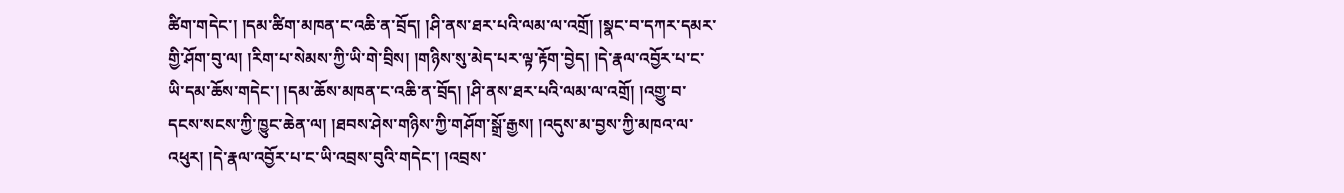ཚིག་གདེང་། །དམ་ཚིག་མཁན་ང་འཆི་ན་བྲོད། །ཤི་ནས་ཐར་པའི་ལམ་ལ་འགྲོ། །སྣང་བ་དཀར་དམར་གྱི་ཤོག་བུ་ལ། །རིག་པ་སེམས་ཀྱི་ཡི་གེ་བྲིས། །གཉིས་སུ་མེད་པར་ལྟ་རྟོག་བྱེད། །དེ་རྣལ་འབྱོར་པ་ང་ཡི་དམ་ཆོས་གདེང་། །དམ་ཆོས་མཁན་ང་འཆི་ན་བྲོད། །ཤི་ནས་ཐར་པའི་ལམ་ལ་འགྲོ། །འགྱུ་བ་དངས་སངས་ཀྱི་ཁྱུང་ཆེན་ལ། །ཐབས་ཤེས་གཉིས་ཀྱི་གཤོག་སྒྲོ་རྒྱས། །འདུས་མ་བྱས་ཀྱི་མཁའ་ལ་འཕུར། །དེ་རྣལ་འབྱོར་པ་ང་ཡི་འབྲས་བུའི་གདེང་། །འབྲས་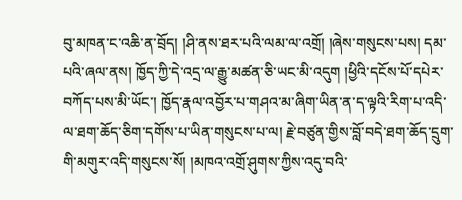བུ་མཁན་ང་འཆི་ན་བྲོད། །ཤི་ནས་ཐར་པའི་ལམ་ལ་འགྲོ། །ཞེས་གསུངས་པས། དམ་པའི་ཞལ་ནས། ཁྱོད་ཀྱི་དེ་འདྲ་ལ་རྒྱུ་མཚན་ཅི་ཡང་མི་འདུག །ཕྱིའི་དངོས་པོ་དཔེར་བཀོད་པས་མི་ཡོང་། ཁྱོད་རྣལ་འབྱོར་པ་གཤའ་མ་ཞིག་ཡིན་ན་ད་ལྟའི་རིག་པ་འདི་ལ་ཐག་ཆོད་ཅིག་དགོས་པ་ཡིན་གསུངས་པ་ལ། རྗེ་བཙུན་གྱིས་བློ་བདེ་ཐག་ཆོད་དྲུག་གི་མགུར་འདི་གསུངས་སོ། །མཁའ་འགྲོ་ཤུགས་ཀྱིས་འདུ་བའི་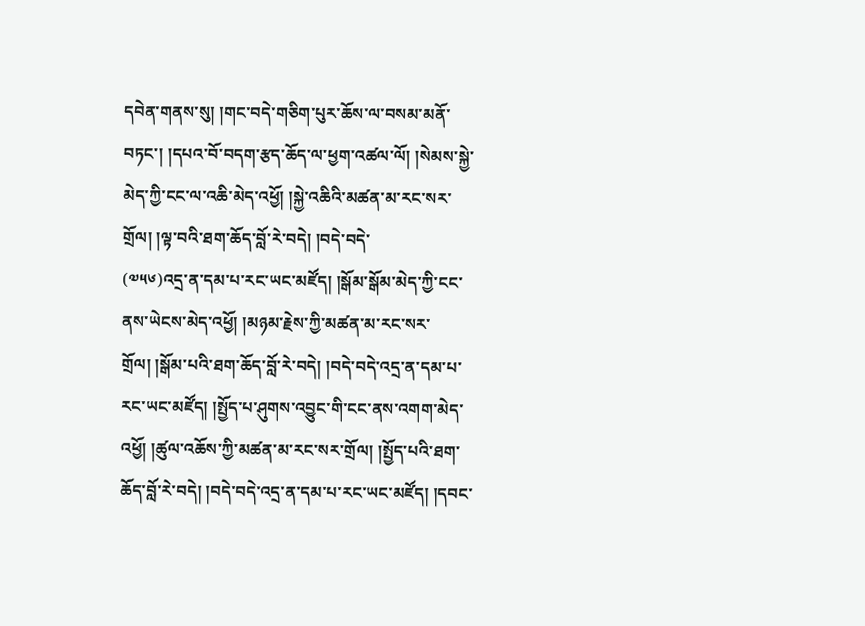དབེན་གནས་སུ། །གང་བདེ་གཅིག་པུར་ཆོས་ལ་བསམ་མནོ་བཏང་། །དཔའ་བོ་བདག་རྩད་ཆོད་ལ་ཕྱག་འཚལ་ལོ། །སེམས་སྐྱེ་མེད་ཀྱི་ངང་ལ་འཆི་མེད་འཕྱོ། །སྐྱེ་འཆིའི་མཚན་མ་རང་སར་གྲོལ། །ལྟ་བའི་ཐག་ཆོད་བློ་རེ་བདེ། །བདེ་བདེ་
(༧༥༦)འདྲ་ན་དམ་པ་རང་ཡང་མཛོད། །སྒོམ་སྒོམ་མེད་ཀྱི་ངང་ནས་ཡེངས་མེད་འཕྱོ། །མཉམ་རྗེས་ཀྱི་མཚན་མ་རང་སར་གྲོལ། །སྒོམ་པའི་ཐག་ཆོད་བློ་རེ་བདེ། །བདེ་བདེ་འདྲ་ན་དམ་པ་རང་ཡང་མཛོད། །སྤྱོད་པ་ཤུགས་འབྱུང་གི་ངང་ནས་འགག་མེད་འཕྱོ། །ཚུལ་འཆོས་ཀྱི་མཚན་མ་རང་སར་གྲོལ། །སྤྱོད་པའི་ཐག་ཆོད་བློ་རེ་བདེ། །བདེ་བདེ་འདྲ་ན་དམ་པ་རང་ཡང་མཛོད། །དབང་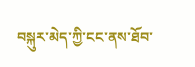བསྐུར་མེད་ཀྱི་ངང་ནས་ཐོབ་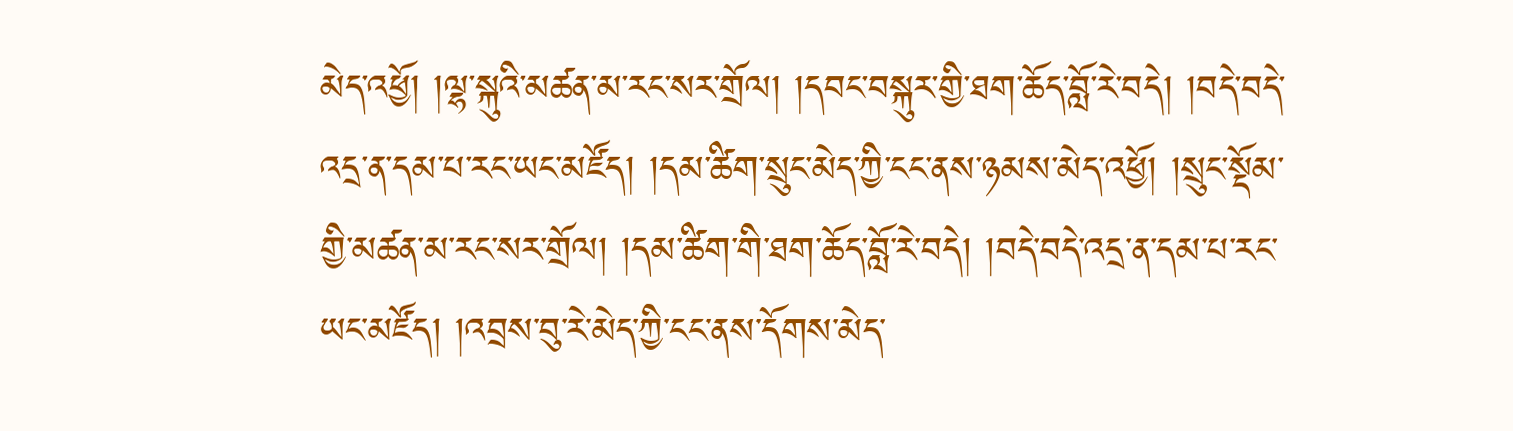མེད་འཕྱོ། །ལྷ་སྐུའི་མཚན་མ་རང་སར་གྲོལ། །དབང་བསྐུར་གྱི་ཐག་ཆོད་བློ་རེ་བདེ། །བདེ་བདེ་འདྲ་ན་དམ་པ་རང་ཡང་མཛོད། །དམ་ཚིག་སྲུང་མེད་ཀྱི་ངང་ནས་ཉམས་མེད་འཕྱོ། །སྲུང་སྡོམ་གྱི་མཚན་མ་རང་སར་གྲོལ། །དམ་ཚིག་གི་ཐག་ཆོད་བློ་རེ་བདེ། །བདེ་བདེ་འདྲ་ན་དམ་པ་རང་ཡང་མཛོད། །འབྲས་བུ་རེ་མེད་ཀྱི་ངང་ནས་དོགས་མེད་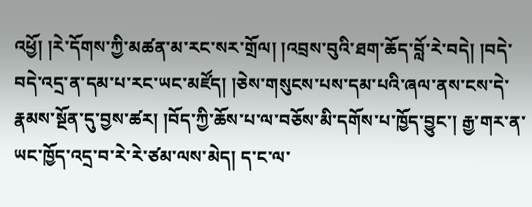འཕྱོ། །རེ་དོགས་ཀྱི་མཚན་མ་རང་སར་གྲོལ། །འབྲས་བུའི་ཐག་ཆོད་བློ་རེ་བདེ། །བདེ་བདེ་འདྲ་ན་དམ་པ་རང་ཡང་མཛོད། །ཅེས་གསུངས་པས་དམ་པའི་ཞལ་ནས་ངས་དེ་རྣམས་སྔོན་དུ་བྱས་ཚར། །བོད་ཀྱི་ཆོས་པ་ལ་བཅོས་མི་དགོས་པ་ཁྱོད་བྱུང་། རྒྱ་གར་ན་ཡང་ཁྱོད་འདྲ་བ་རེ་རེ་ཙམ་ལས་མེད། ད་ང་ལ་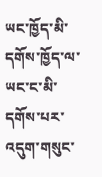ཡང་ཁྱོད་མི་དགོས་ཁྱོད་ལ་ཡང་ང་མི་དགོས་པར་འདུག་གསུང་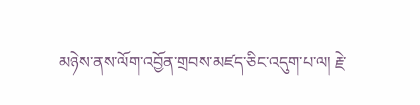མཉེས་ནས་ལོག་འབྱོན་གྲབས་མཛད་ཅིང་འདུག་པ་ལ། རྗེ་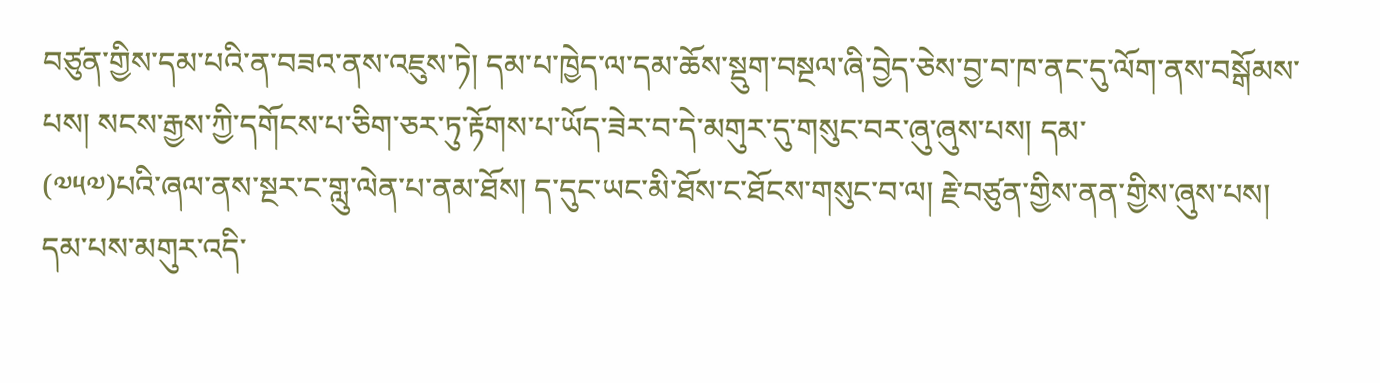བཙུན་གྱིས་དམ་པའི་ན་བཟའ་ནས་འཇུས་ཏེ། དམ་པ་ཁྱེད་ལ་དམ་ཆོས་སྡུག་བསྔལ་ཞི་བྱེད་ཅེས་བྱ་བ་ཁ་ནང་དུ་ལོག་ནས་བསྒོམས་པས། སངས་རྒྱས་ཀྱི་དགོངས་པ་ཅིག་ཅར་ཏུ་རྟོགས་པ་ཡོད་ཟེར་བ་དེ་མགུར་དུ་གསུང་བར་ཞུ་ཞུས་པས། དམ་
(༧༥༧)པའི་ཞལ་ནས་སྔར་ང་གླུ་ལེན་པ་ནམ་ཐོས། ད་དུང་ཡང་མི་ཐོས་ང་ཐོངས་གསུང་བ་ལ། རྗེ་བཙུན་གྱིས་ནན་གྱིས་ཞུས་པས། དམ་པས་མགུར་འདི་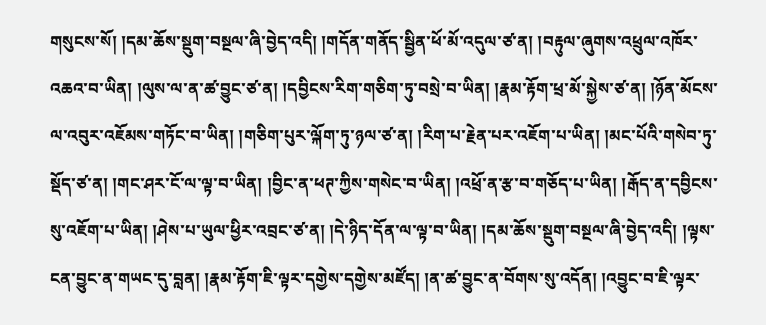གསུངས་སོ། །དམ་ཆོས་སྡུག་བསྔལ་ཞི་བྱེད་འདི། །གདོན་གནོད་སྦྱིན་ཕོ་མོ་འདུལ་ཙ་ན། །བརྟུལ་ཞུགས་འཕྲུལ་འཁོར་འཆའ་བ་ཡིན། །ལུས་ལ་ན་ཚ་བྱུང་ཙ་ན། །དབྱིངས་རིག་གཅིག་ཏུ་བསྲེ་བ་ཡིན། །རྣམ་རྟོག་ཕྲ་མོ་སྐྱེས་ཙ་ན། །ཉོན་མོངས་ལ་འབུར་འཇོམས་གཏོང་བ་ཡིན། །གཅིག་པུར་ལྐོག་ཏུ་ཉལ་ཙ་ན། །རིག་པ་རྗེན་པར་འཇོག་པ་ཡིན། །མང་པོའི་གསེབ་ཏུ་སྡོད་ཙ་ན། །གང་ཤར་ངོ་ལ་ལྟ་བ་ཡིན། །བྱིང་ན་ཕཊ་ཀྱིས་གསེང་བ་ཡིན། །འཕྲོ་ན་རྩ་བ་གཅོད་པ་ཡིན། །རྒོད་ན་དབྱིངས་སུ་འཇོག་པ་ཡིན། །ཤེས་པ་ཡུལ་ཕྱིར་འབྲང་ཙ་ན། །དེ་ཉིད་དོན་ལ་ལྟ་བ་ཡིན། །དམ་ཆོས་སྡུག་བསྔལ་ཞི་བྱེད་འདི། །ལྟས་ངན་བྱུང་ན་གཡང་དུ་བླན། །རྣམ་རྟོག་ཇི་ལྟར་དགྱེས་དགྱེས་མཛོད། །ན་ཚ་བྱུང་ན་བོགས་སུ་འདོན། །འབྱུང་བ་ཇི་ལྟར་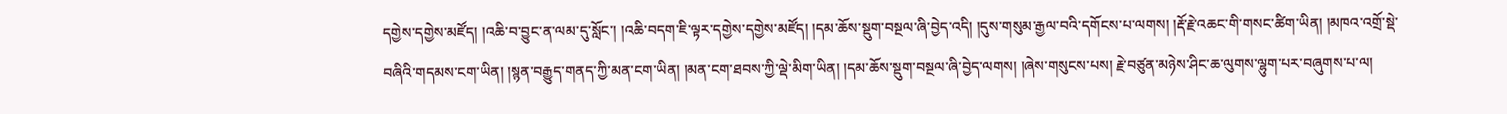དགྱེས་དགྱེས་མཛོད། །འཆི་བ་བྱུང་ན་ལམ་དུ་སློང་། །འཆི་བདག་ཇི་ལྟར་དགྱེས་དགྱེས་མཛོད། །དམ་ཆོས་སྡུག་བསྔལ་ཞི་བྱེད་འདི། །དུས་གསུམ་རྒྱལ་བའི་དགོངས་པ་ལགས། །རྡོ་རྗེ་འཆང་གི་གསང་ཚིག་ཡིན། །མཁའ་འགྲོ་སྡེ་བཞིའི་གདམས་ངག་ཡིན། །སྙན་བརྒྱུད་གནད་ཀྱི་མན་ངག་ཡིན། །མན་ངག་ཐབས་ཀྱི་ལྡེ་མིག་ཡིན། །དམ་ཆོས་སྡུག་བསྔལ་ཞི་བྱེད་ལགས། །ཞེས་གསུངས་པས། རྗེ་བཙུན་མཉེས་ཤིང་ཆ་ལུགས་ལྷུག་པར་བཞུགས་པ་ལ།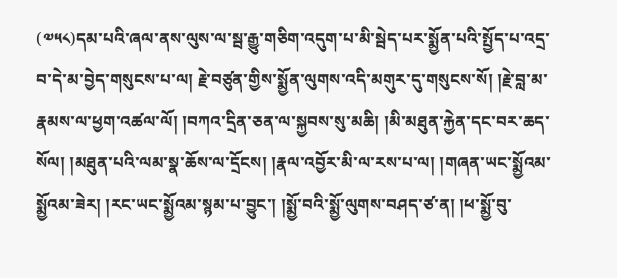(༧༥༨)དམ་པའི་ཞལ་ནས་ལུས་ལ་སྦ་རྒྱུ་གཅིག་འདུག་པ་མི་སྦེད་པར་སྨྱོན་པའི་སྤྱོད་པ་འདྲ་བ་དེ་མ་བྱེད་གསུངས་པ་ལ། རྗེ་བཙུན་གྱིས་སྨྱོན་ལུགས་འདི་མགུར་དུ་གསུངས་སོ། །རྗེ་བླ་མ་རྣམས་ལ་ཕྱག་འཚལ་ལོ། །བཀའ་དྲིན་ཅན་ལ་སྐྱབས་སུ་མཆི། །མི་མཐུན་རྐྱེན་དང་བར་ཆད་སོལ། །མཐུན་པའི་ལམ་སྣ་ཆོས་ལ་དྲོངས། །རྣལ་འབྱོར་མི་ལ་རས་པ་ལ། །གཞན་ཡང་སྨྱོའམ་སྨྱོའམ་ཟེར། །རང་ཡང་སྨྱོའམ་སྙམ་པ་བྱུང་། །སྨྱོ་བའི་སྨྱོ་ལུགས་བཤད་ཙ་ན། །ཕ་སྨྱོ་བུ་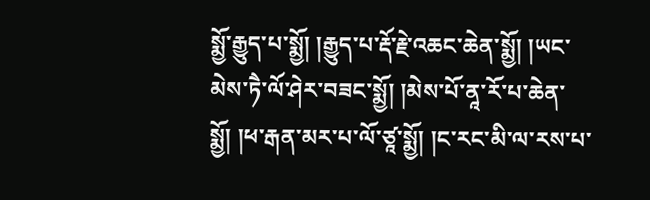སྨྱོ་རྒྱུད་པ་སྨྱོ། །རྒྱུད་པ་རྡོ་རྗེ་འཆང་ཆེན་སྨྱོ། །ཡང་མེས་ཏཻ་ལོ་ཤེར་བཟང་སྨྱོ། །མེས་པོ་ནཱ་རོ་པ་ཆེན་སྨྱོ། །ཕ་རྒན་མར་པ་ལོ་ཙཱ་སྨྱོ། །ང་རང་མི་ལ་རས་པ་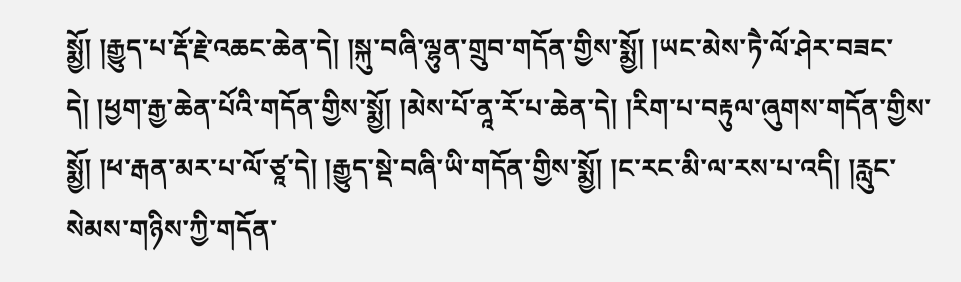སྨྱོ། །རྒྱུད་པ་རྡོ་རྗེ་འཆང་ཆེན་དེ། །སྐུ་བཞི་ལྷུན་གྲུབ་གདོན་གྱིས་སྨྱོ། །ཡང་མེས་ཏཻ་ལོ་ཤེར་བཟང་དེ། །ཕྱག་རྒྱ་ཆེན་པོའི་གདོན་གྱིས་སྨྱོ། །མེས་པོ་ནཱ་རོ་པ་ཆེན་དེ། །རིག་པ་བརྟུལ་ཞུགས་གདོན་གྱིས་སྨྱོ། །ཕ་རྒན་མར་པ་ལོ་ཙཱ་དེ། །རྒྱུད་སྡེ་བཞི་ཡི་གདོན་གྱིས་སྨྱོ། །ང་རང་མི་ལ་རས་པ་འདི། །རླུང་སེམས་གཉིས་ཀྱི་གདོན་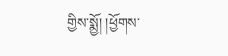གྱིས་སྨྱོ། །ཕྱོགས་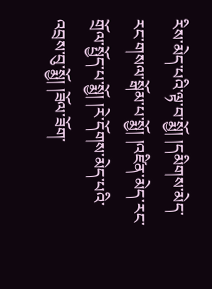རིས་མེད་པའི་ལྟ་བ་སྨྱོ། །དམིགས་མེད་རང་གསལ་སྒོམ་པ་སྨྱོ། །འཛིན་མེད་རང་གྲོལ་སྤྱོད་པ་སྨྱོ། །རེ་དོགས་མེད་པའི་འབྲས་བུ་སྨྱོ། །ཟོལ་ཟོག་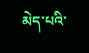མེད་པའི་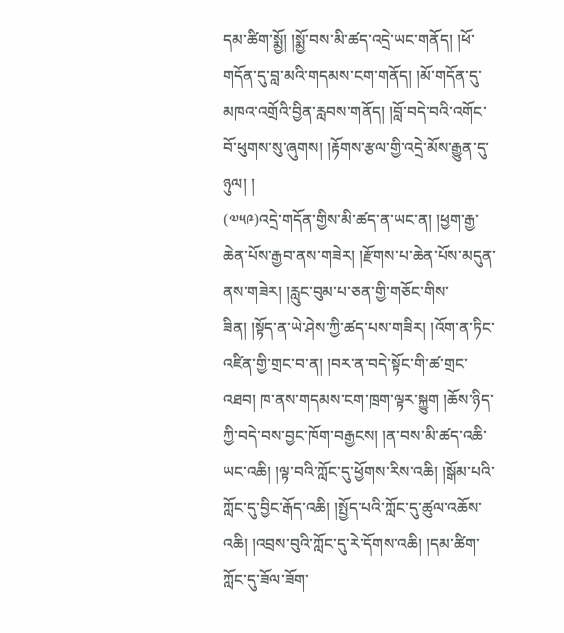དམ་ཚིག་སྨྱོ། །སྨྱོ་བས་མི་ཚད་འདྲེ་ཡང་གནོད། །ཕོ་གདོན་དུ་བླ་མའི་གདམས་ངག་གནོད། །མོ་གདོན་དུ་མཁའ་འགྲོའི་བྱིན་རླབས་གནོད། །བློ་བདེ་བའི་འགོང་བོ་ཕུགས་སུ་ཞུགས། །རྟོགས་རྩལ་གྱི་འདྲེ་མོས་རྒྱུན་དུ་ཉུལ། །
(༧༥༩)འདྲེ་གདོན་གྱིས་མི་ཚད་ན་ཡང་ན། །ཕྱག་རྒྱ་ཆེན་པོས་རྒྱབ་ནས་གཟེར། །རྫོགས་པ་ཆེན་པོས་མདུན་ནས་གཟེར། །རླུང་བུམ་པ་ཅན་གྱི་གཅོང་གིས་ཟིན། །སྟོད་ན་ཡེ་ཤེས་ཀྱི་ཚད་པས་གཟིར། །འོག་ན་ཏིང་འཛིན་གྱི་གྲང་བ་ན། །བར་ན་བདེ་སྟོང་གི་ཚ་གྲང་འཐབ། ཁ་ནས་གདམས་ངག་ཁྲག་ལྟར་སྐྱུག །ཆོས་ཉིད་ཀྱི་བདེ་བས་བྱང་ཁོག་བརྒྱངས། །ན་བས་མི་ཚད་འཆི་ཡང་འཆི། །ལྟ་བའི་ཀློང་དུ་ཕྱོགས་རིས་འཆི། །སྒོམ་པའི་ཀློང་དུ་བྱིང་རྒོད་འཆི། །སྤྱོད་པའི་ཀློང་དུ་ཚུལ་འཆོས་འཆི། །འབྲས་བུའི་ཀློང་དུ་རེ་དོགས་འཆི། །དམ་ཚིག་ཀློང་དུ་ཟོལ་ཟོག་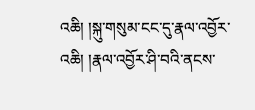འཆི། །སྐུ་གསུམ་ངང་དུ་རྣལ་འབྱོར་འཆི། །རྣལ་འབྱོར་ཤི་བའི་ནངས་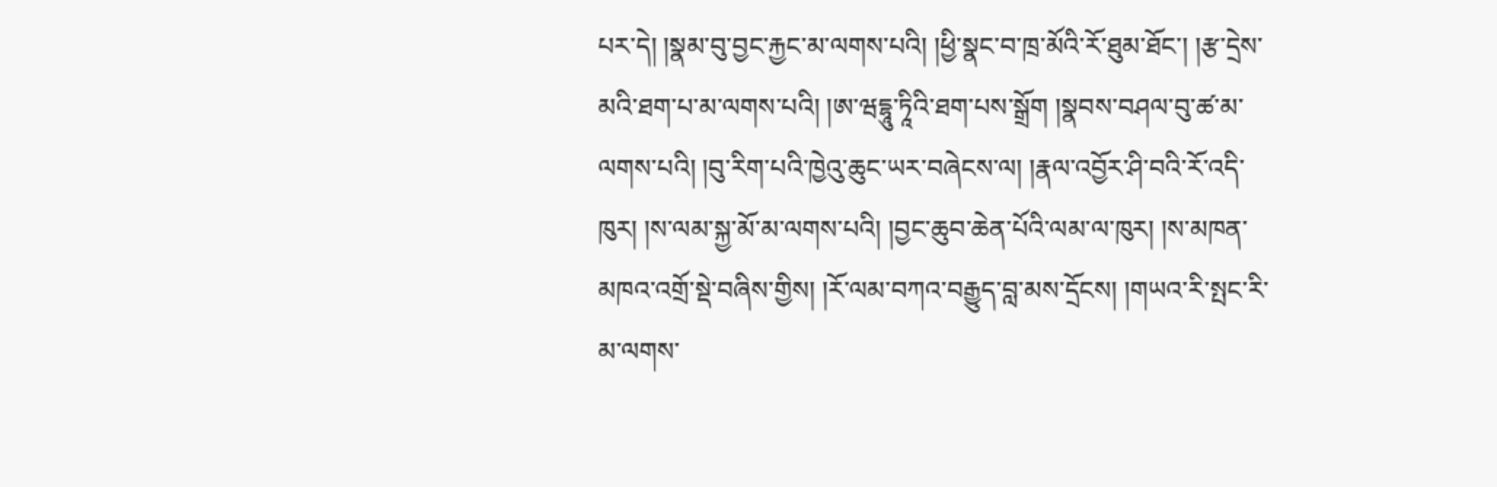པར་དེ། །སྣམ་བུ་བྱང་རྐྱང་མ་ལགས་པའི། །ཕྱི་སྣང་བ་ཁྲ་མོའི་རོ་ཐུམ་ཐོང་། །རྩ་དྲེས་མའི་ཐག་པ་མ་ལགས་པའི། །ཨ་ཝདྷཱུ་ཏཱིའི་ཐག་པས་སྒྲོག །སྣབས་བཤལ་བུ་ཚ་མ་ལགས་པའི། །བུ་རིག་པའི་ཁྱེའུ་ཆུང་ཡར་བཞེངས་ལ། །རྣལ་འབྱོར་ཤི་བའི་རོ་འདི་ཁུར། །ས་ལམ་སྐྱ་མོ་མ་ལགས་པའི། །བྱང་ཆུབ་ཆེན་པོའི་ལམ་ལ་ཁུར། །ས་མཁན་མཁའ་འགྲོ་སྡེ་བཞིས་གྱིས། །རོ་ལམ་བཀའ་བརྒྱུད་བླ་མས་དྲོངས། །གཡའ་རི་སྤང་རི་མ་ལགས་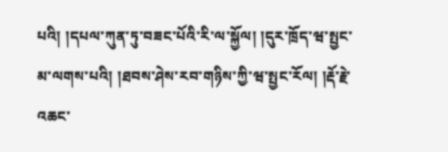པའི། །དཔལ་ཀུན་ཏུ་བཟང་པོའི་རི་ལ་སྐྱོལ། །དུར་ཁྲོད་ཝ་སྤྱང་མ་ལགས་པའི། །ཐབས་ཤེས་རབ་གཉིས་ཀྱི་ཝ་སྤྱང་རོལ། །རྡོ་རྗེ་འཆང་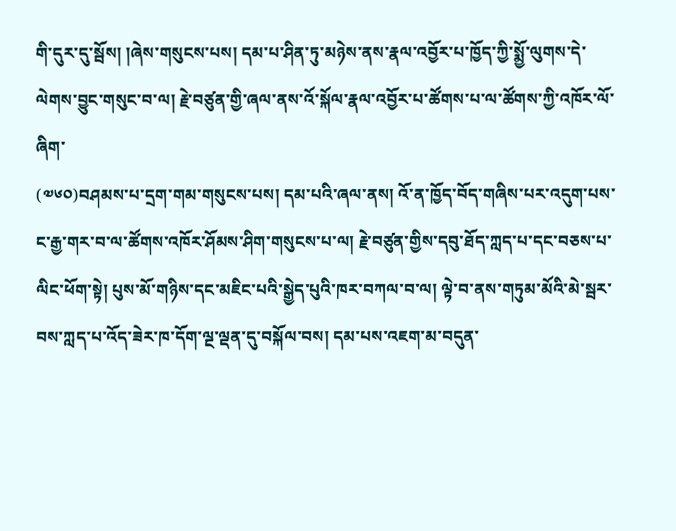གི་དུར་དུ་སྦོས། །ཞེས་གསུངས་པས། དམ་པ་ཤིན་ཏུ་མཉེས་ནས་རྣལ་འབྱོར་པ་ཁྱོད་ཀྱི་སྨྱོ་ལུགས་དེ་ལེགས་བྱུང་གསུང་བ་ལ། རྗེ་བཙུན་གྱི་ཞལ་ནས་འོ་སྐོལ་རྣལ་འབྱོར་པ་ཚོགས་པ་ལ་ཚོགས་ཀྱི་འཁོར་ལོ་ཞིག་
(༧༦༠)བཤམས་པ་དྲག་གམ་གསུངས་པས། དམ་པའི་ཞལ་ནས། འོ་ན་ཁྱོད་བོད་གཞིས་པར་འདུག་པས་ང་རྒྱ་གར་བ་ལ་ཚོགས་འཁོར་ཤོམས་ཤིག་གསུངས་པ་ལ། རྗེ་བཙུན་གྱིས་དབུ་ཐོད་ཀླད་པ་དང་བཅས་པ་ལིང་ཕོག་སྟེ། པུས་མོ་གཉིས་དང་མཇིང་པའི་སྒྱེད་པུའི་ཁར་བཀལ་བ་ལ། ལྟེ་བ་ནས་གཏུམ་མོའི་མེ་སྦར་བས་ཀླད་པ་འོད་ཟེར་ཁ་དོག་ལྔ་ལྡན་དུ་བསྐོལ་བས། དམ་པས་འཇག་མ་བདུན་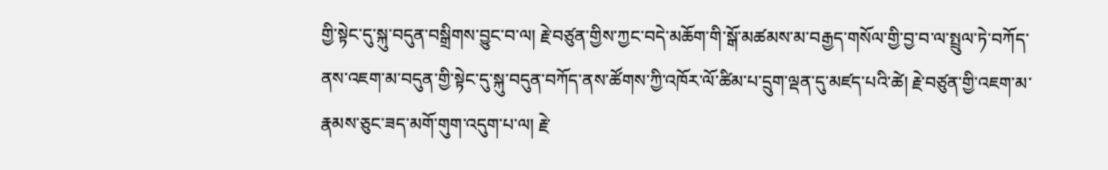གྱི་སྟེང་དུ་སྐུ་བདུན་བསྒྲིགས་བྱུང་བ་ལ། རྗེ་བཙུན་གྱིས་ཀྱང་བདེ་མཆོག་གི་སྒོ་མཚམས་མ་བརྒྱད་གསོལ་གྱི་བྱ་བ་ལ་སྤྲུལ་ཏེ་བཀོད་ནས་འཇག་མ་བདུན་གྱི་སྟེང་དུ་སྐུ་བདུན་བཀོད་ནས་ཚོགས་ཀྱི་འཁོར་ལོ་ཚིམ་པ་དྲུག་ལྡན་དུ་མཛད་པའི་ཚེ། རྗེ་བཙུན་གྱི་འཇག་མ་རྣམས་ཅུང་ཟད་མགོ་གུག་འདུག་པ་ལ། རྗེ་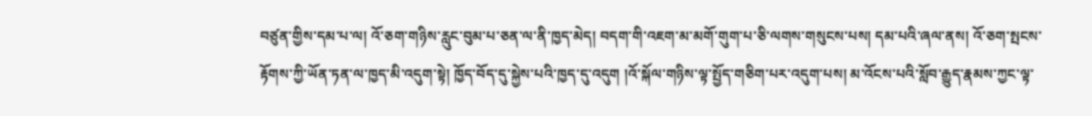བཙུན་གྱིས་དམ་པ་ལ། འོ་ཅག་གཉིས་རླུང་བུམ་པ་ཅན་ལ་ནི་ཁྱད་མེད། བདག་གི་འཇག་མ་མགོ་གུག་པ་ཅི་ལགས་གསུངས་པས། དམ་པའི་ཞལ་ནས། འོ་ཅག་སྤངས་རྟོགས་ཀྱི་ཡོན་ཏན་ལ་ཁྱད་མི་འདུག་སྟེ། ཁྱོད་བོད་དུ་སྐྱེས་པའི་ཁྱད་དུ་འདུག །འོ་སྐོལ་གཉིས་ལྟ་སྤྱོད་གཅིག་པར་འདུག་པས། མ་འོངས་པའི་སློབ་རྒྱུད་རྣམས་ཀྱང་ལྟ་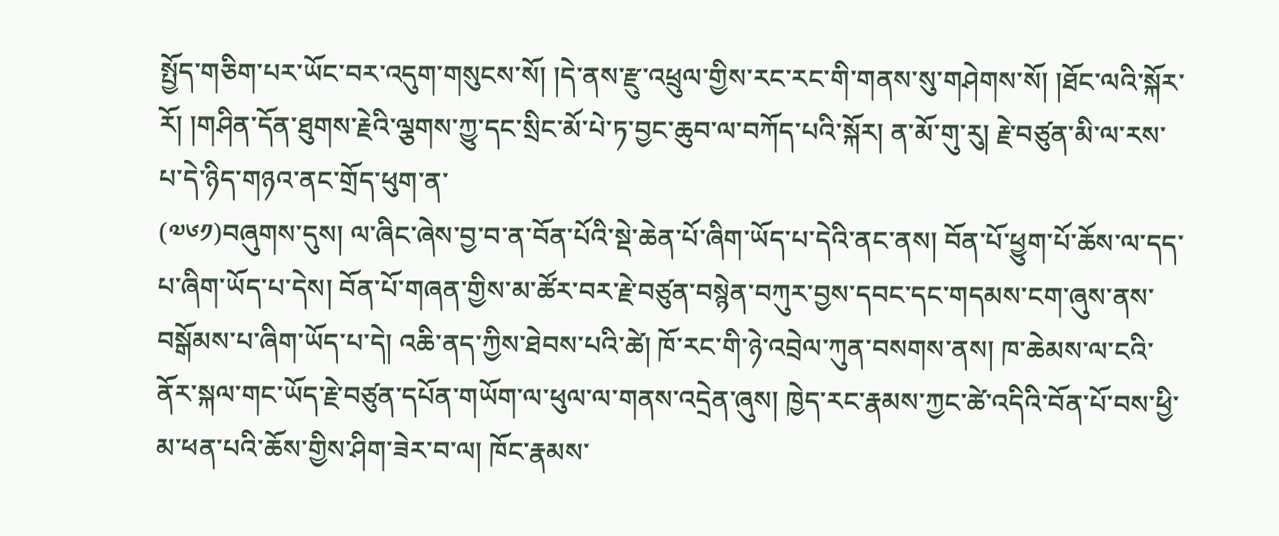སྤྱོད་གཅིག་པར་ཡོང་བར་འདུག་གསུངས་སོ། །དེ་ནས་རྫུ་འཕྲུལ་གྱིས་རང་རང་གི་གནས་སུ་གཤེགས་སོ། །ཐོང་ལའི་སྐོར་རོ། །གཤིན་དོན་ཐུགས་རྗེའི་ལྕགས་ཀྱུ་དང་སྲིང་མོ་པེ་ཏ་བྱང་ཆུབ་ལ་བཀོད་པའི་སྐོར། ན་མོ་གུ་རུ། རྗེ་བཙུན་མི་ལ་རས་པ་དེ་ཉིད་གཉའ་ནང་གྲོད་ཕུག་ན་
(༧༦༡)བཞུགས་དུས། ལ་ཞིང་ཞེས་བྱ་བ་ན་བོན་པོའི་སྡེ་ཆེན་པོ་ཞིག་ཡོད་པ་དེའི་ནང་ནས། བོན་པོ་ཕྱུག་པོ་ཆོས་ལ་དད་པ་ཞིག་ཡོད་པ་དེས། བོན་པོ་གཞན་གྱིས་མ་ཚོར་བར་རྗེ་བཙུན་བསྙེན་བཀུར་བྱས་དབང་དང་གདམས་ངག་ཞུས་ནས་བསྒོམས་པ་ཞིག་ཡོད་པ་དེ། འཆི་ནད་ཀྱིས་ཐེབས་པའི་ཚེ། ཁོ་རང་གི་ཉེ་འབྲེལ་ཀུན་བསགས་ནས། ཁ་ཆེམས་ལ་ངའི་ནོར་སྐལ་གང་ཡོད་རྗེ་བཙུན་དཔོན་གཡོག་ལ་ཕུལ་ལ་གནས་འདྲེན་ཞུས། ཁྱེད་རང་རྣམས་ཀྱང་ཚེ་འདིའི་བོན་པོ་བས་ཕྱི་མ་ཕན་པའི་ཆོས་གྱིས་ཤིག་ཟེར་བ་ལ། ཁོང་རྣམས་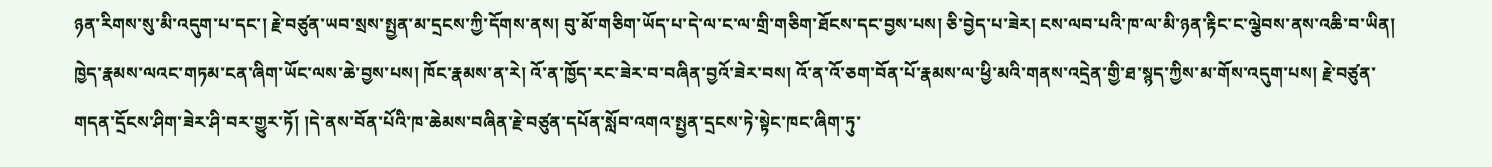ཉན་རིགས་སུ་མི་འདུག་པ་དང་། རྗེ་བཙུན་ཡབ་སྲས་སྤྱན་མ་དྲངས་ཀྱི་དོགས་ནས། བུ་མོ་གཅིག་ཡོད་པ་དེ་ལ་ང་ལ་གྲི་གཅིག་ཐོངས་དང་བྱས་པས། ཅི་བྱེད་པ་ཟེར། ངས་ལབ་པའི་ཁ་ལ་མི་ཉན་རྟིང་ང་ལྕེབས་ནས་འཆི་བ་ཡིན། ཁྱེད་རྣམས་ལའང་གཏམ་ངན་ཞིག་ཡོང་ལས་ཆེ་བྱས་པས། ཁོང་རྣམས་ན་རེ། འོ་ན་ཁྱོད་རང་ཟེར་བ་བཞིན་བྱའོ་ཟེར་བས། འོ་ན་འོ་ཅག་བོན་པོ་རྣམས་ལ་ཕྱི་མའི་གནས་འདྲེན་གྱི་ཐ་སྙད་ཀྱིས་མ་གོས་འདུག་པས། རྗེ་བཙུན་གདན་དྲོངས་ཤིག་ཟེར་ཤི་བར་གྱུར་ཏོ། །དེ་ནས་བོན་པོའི་ཁ་ཆེམས་བཞིན་རྗེ་བཙུན་དཔོན་སློབ་འགའ་སྤྱན་དྲངས་ཏེ་སྟེང་ཁང་ཞིག་ཏུ་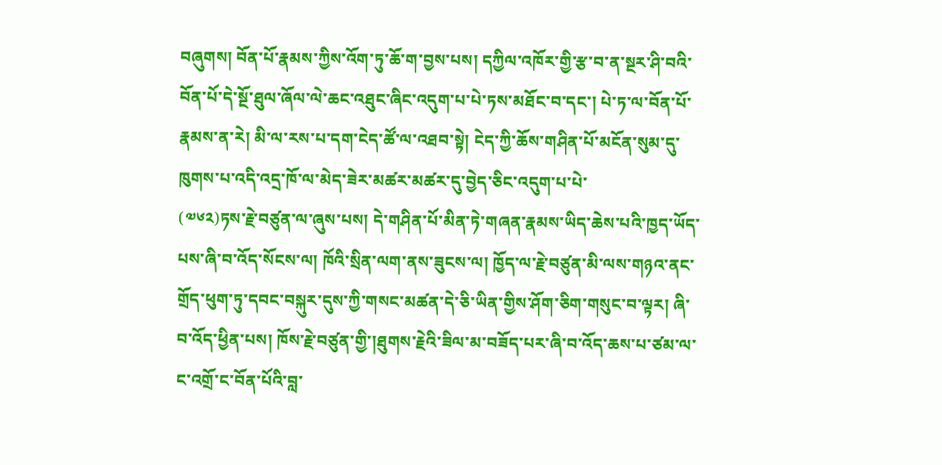བཞུགས། བོན་པོ་རྣམས་ཀྱིས་འོག་ཏུ་ཆོ་ག་བྱས་པས། དཀྱིལ་འཁོར་གྱི་རྩ་བ་ན་སྔར་ཤི་བའི་བོན་པོ་དེ་སྔོ་ཐུལ་ཞོལ་ལེ་ཆང་འཐུང་ཞིང་འདུག་པ་པེ་ཏས་མཐོང་བ་དང་། པེ་ཏ་ལ་བོན་པོ་རྣམས་ན་རེ། མི་ལ་རས་པ་དག་ངེད་ཚོ་ལ་འཐབ་སྟེ། ངེད་ཀྱི་ཆོས་གཤིན་པོ་མངོན་སུམ་དུ་ཁུགས་པ་འདི་འདྲ་ཁོ་ལ་མེད་ཟེར་མཚར་མཚར་དུ་བྱེད་ཅིང་འདུག་པ་པེ་
(༧༦༢)ཏས་རྗེ་བཙུན་ལ་ཞུས་པས། དེ་གཤིན་པོ་མིན་ཏེ་གཞན་རྣམས་ཡིད་ཆེས་པའི་ཁྱད་ཡོད་པས་ཞི་བ་འོད་སོངས་ལ། ཁོའི་སྲིན་ལག་ནས་ཟུངས་ལ། ཁྱོད་ལ་རྗེ་བཙུན་མི་ལས་གཉའ་ནང་གྲོད་ཕུག་ཏུ་དབང་བསྐུར་དུས་ཀྱི་གསང་མཚན་དེ་ཅི་ཡིན་གྱིས་ཤོག་ཅིག་གསུང་བ་ལྟར། ཞི་བ་འོད་ཕྱིན་པས། ཁོས་རྗེ་བཙུན་གྱི་།ཐུགས་རྗེའི་ཟིལ་མ་བཟོད་པར་ཞི་བ་འོད་ཆས་པ་ཙམ་ལ་ང་འགྲོ་ང་བོན་པོའི་བླ་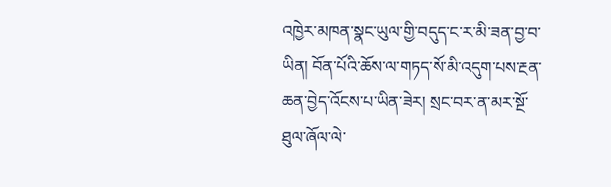འཁྱེར་མཁན་སྣང་ཡུལ་གྱི་བདུད་ང་ར་མི་ཟན་བྱ་བ་ཡིན། བོན་པོའི་ཆོས་ལ་གཏད་སོ་མི་འདུག་པས་རྔན་ཆན་བྱེད་འོངས་པ་ཡིན་ཟེར། སྲང་བར་ན་མར་སྔོ་ཐུལ་ཞོལ་ལེ་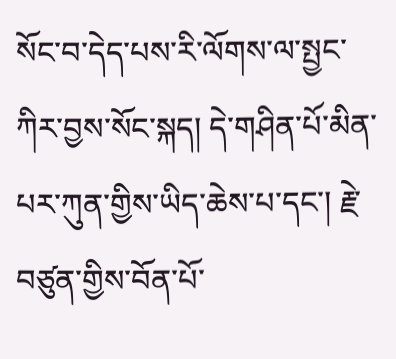སོང་བ་དེད་པས་རི་ལོགས་ལ་སྤྱང་ཀིར་བྱས་སོང་སྐད། དེ་གཤིན་པོ་མིན་པར་ཀུན་གྱིས་ཡིད་ཆེས་པ་དང་། རྗེ་བཙུན་གྱིས་བོན་པོ་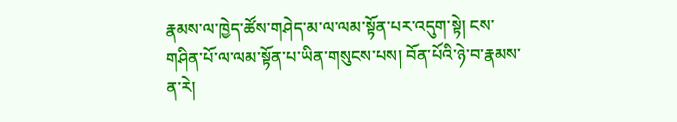རྣམས་ལ་ཁྱེད་ཚོས་གཤེད་མ་ལ་ལམ་སྟོན་པར་འདུག་སྟེ། ངས་གཤིན་པོ་ལ་ལམ་སྟོན་པ་ཡིན་གསུངས་པས། བོན་པོའི་ཉེ་བ་རྣམས་ན་རེ།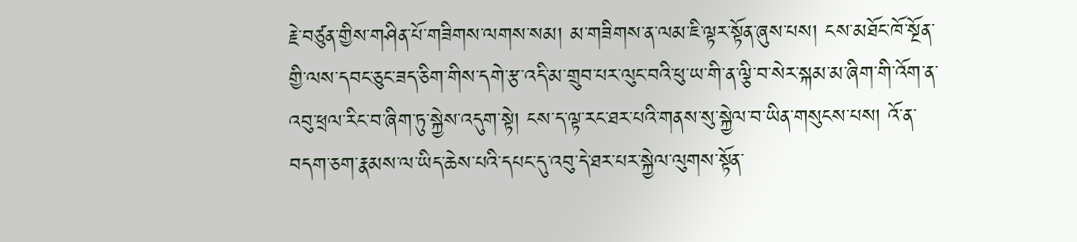རྗེ་བཙུན་གྱིས་གཤིན་པོ་གཟིགས་ལགས་སམ། མ་གཟིགས་ན་ལམ་ཇི་ལྟར་སྟོན་ཞུས་པས། ངས་མཐོང་ཁོ་སྔོན་གྱི་ལས་དབང་ཅུང་ཟད་ཅིག་གིས་དགེ་རྩ་འདི་མ་གྲུབ་པར་ལུང་བའི་ཕུ་ཡ་གི་ན་ལྕི་བ་སེར་སྐམ་མ་ཞིག་གི་འོག་ན་འབུ་ཕྲལ་རིང་བ་ཞིག་ཏུ་སྐྱེས་འདུག་སྟེ། ངས་ད་ལྟ་རང་ཐར་པའི་གནས་སུ་སྐྱེལ་བ་ཡིན་གསུངས་པས། འོ་ན་བདག་ཅག་རྣམས་ལ་ཡིད་ཆེས་པའི་དཔང་དུ་འབུ་དེ་ཐར་པར་སྐྱེལ་ལུགས་སྟོན་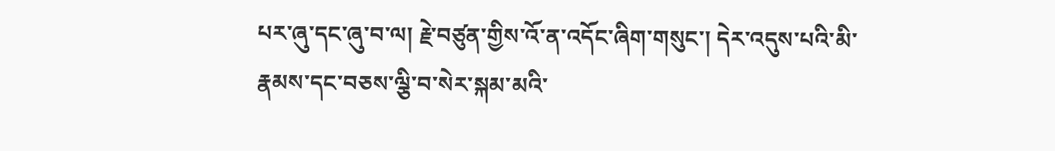པར་ཞུ་དང་ཞུ་བ་ལ། རྗེ་བཙུན་གྱིས་འོ་ན་འདོང་ཞིག་གསུང་། དེར་འདུས་པའི་མི་རྣམས་དང་བཅས་ལྕི་བ་སེར་སྐམ་མའི་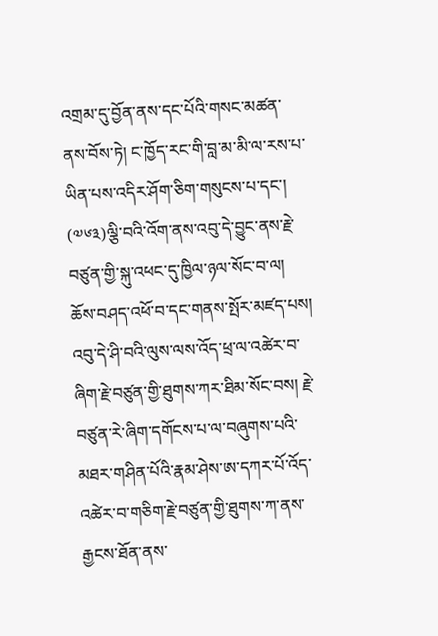འགྲམ་དུ་བྱོན་ནས་དང་པོའི་གསང་མཚན་ནས་བོས་ཏེ། ང་ཁྱོད་རང་གི་བླ་མ་མི་ལ་རས་པ་ཡིན་པས་འདིར་ཤོག་ཅིག་གསུངས་པ་དང་།
(༧༦༣)ལྕི་བའི་འོག་ནས་འབུ་དེ་བྱུང་ནས་རྗེ་བཙུན་གྱི་སྐུ་འཕང་དུ་ཁྱིལ་ཉལ་སོང་བ་ལ། ཆོས་བཤད་འཕོ་བ་དང་གནས་སྤོར་མཛད་པས། འབུ་དེ་ཤི་བའི་ལུས་ལས་འོད་ཕྲ་ལ་འཚེར་བ་ཞིག་རྗེ་བཙུན་གྱི་ཐུགས་ཀར་ཐིམ་སོང་བས། རྗེ་བཙུན་རེ་ཞིག་དགོངས་པ་ལ་བཞུགས་པའི་མཐར་གཤིན་པོའི་རྣམ་ཤེས་ཨ་དཀར་པོ་འོད་འཚེར་བ་གཅིག་རྗེ་བཙུན་གྱི་ཐུགས་ཀ་ནས་རྒྱངས་ཐོན་ནས་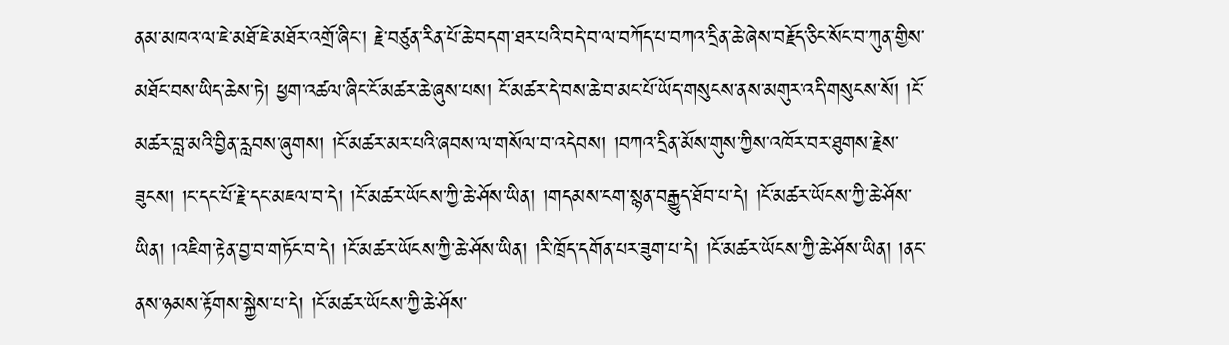ནམ་མཁའ་ལ་ཇེ་མཐོ་ཇེ་མཐོར་འགྲོ་ཞིང་། རྗེ་བཙུན་རིན་པོ་ཆེ་བདག་ཐར་པའི་བདེ་བ་ལ་བཀོད་པ་བཀའ་དྲིན་ཆེ་ཞེས་བརྗོད་ཅིང་སོང་བ་ཀུན་གྱིས་མཐོང་བས་ཡིད་ཆེས་ཏེ། ཕྱག་འཚལ་ཞིང་ངོ་མཚར་ཆེ་ཞུས་པས། ངོ་མཚར་དེ་བས་ཆེ་བ་མང་པོ་ཡོད་གསུངས་ནས་མགུར་འདི་གསུངས་སོ། །ངོ་མཚར་བླ་མའི་བྱིན་རླབས་ཞུགས། །ངོ་མཚར་མར་པའི་ཞབས་ལ་གསོལ་བ་འདེབས། །བཀའ་དྲིན་མོས་གུས་ཀྱིས་འཁོར་བར་ཐུགས་རྗེས་ཟུངས། །ང་དང་པོ་རྗེ་དང་མཇལ་བ་དེ། །ངོ་མཚར་ཡོངས་ཀྱི་ཆེ་ཤོས་ཡིན། །གདམས་ངག་སྙན་བརྒྱུད་ཐོབ་པ་དེ། །ངོ་མཚར་ཡོངས་ཀྱི་ཆེ་ཤོས་ཡིན། །འཇིག་རྟེན་བྱ་བ་གཏོང་བ་དེ། །ངོ་མཚར་ཡོངས་ཀྱི་ཆེ་ཤོས་ཡིན། །རི་ཁྲོད་དགོན་པར་ཟུག་པ་དེ། །ངོ་མཚར་ཡོངས་ཀྱི་ཆེ་ཤོས་ཡིན། །ནང་ནས་ཉམས་རྟོགས་སྐྱེས་པ་དེ། །ངོ་མཚར་ཡོངས་ཀྱི་ཆེ་ཤོས་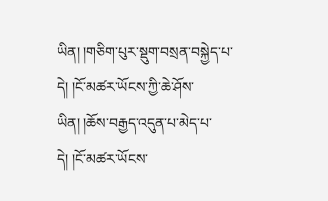ཡིན། །གཅིག་པུར་སྡུག་བསྲན་བསྐྱེད་པ་དེ། །ངོ་མཚར་ཡོངས་ཀྱི་ཆེ་ཤོས་ཡིན། །ཆོས་བརྒྱད་འདུན་པ་མེད་པ་དེ། །ངོ་མཚར་ཡོངས་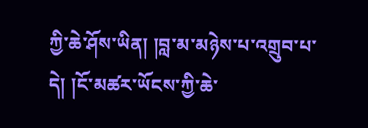ཀྱི་ཆེ་ཤོས་ཡིན། །བླ་མ་མཉེས་པ་འགྲུབ་པ་དེ། །ངོ་མཚར་ཡོངས་ཀྱི་ཆེ་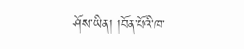ཤོས་ཡིན། །བོན་པོའི་ཁ་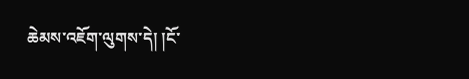ཆེམས་འཇོག་ལུགས་དེ། །ངོ་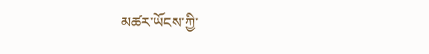མཚར་ཡོངས་ཀྱི་